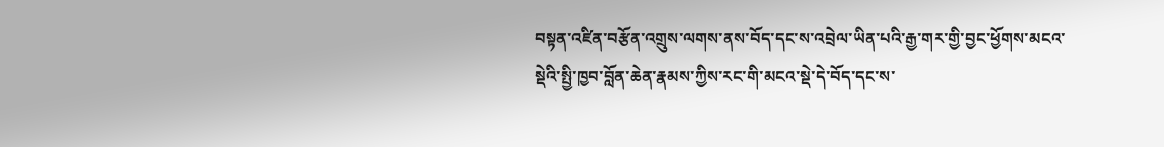བསྟན་འཛིན་བརྩོན་འགྲུས་ལགས་ནས་བོད་དང་ས་འབྲེལ་ཡིན་པའི་རྒྱ་གར་གྱི་བྱང་ཕྱོགས་མངའ་སྡེའི་སྤྱི་ཁྱབ་བློན་ཆེན་རྣམས་ཀྱིས་རང་གི་མངའ་སྡེ་དེ་བོད་དང་ས་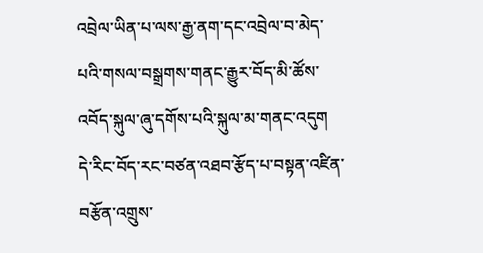འབྲེལ་ཡིན་པ་ལས་རྒྱ་ནག་དང་འབྲེལ་བ་མེད་པའི་གསལ་བསྒྲགས་གནང་རྒྱུར་བོད་མི་ཚོས་འབོད་སྐུལ་ཞུ་དགོས་པའི་སྐུལ་མ་གནང་འདུག
དེ་རིང་བོད་རང་བཙན་འཐབ་རྩོད་པ་བསྟན་འཛིན་བརྩོན་འགྲུས་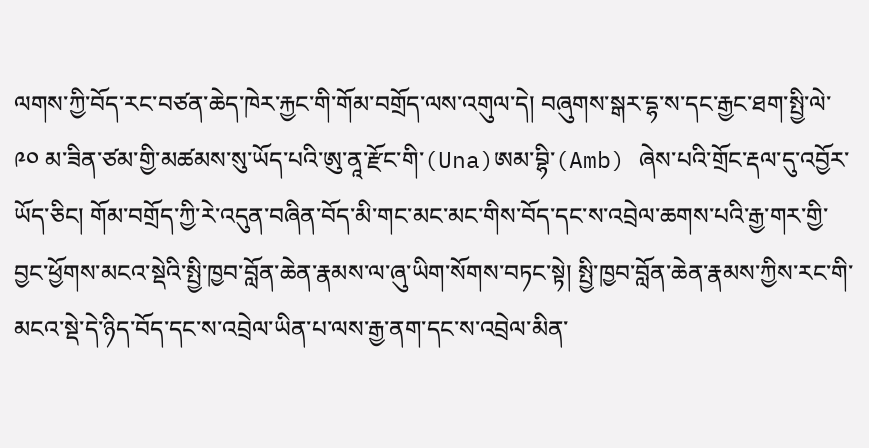ལགས་ཀྱི་བོད་རང་བཙན་ཆེད་ཁེར་རྐྱང་གི་གོམ་བགྲོད་ལས་འགུལ་དེ། བཞུགས་སྒར་དྷ་ས་དང་རྒྱང་ཐག་སྤྱི་ལེ་ ༩༠ མ་ཟིན་ཙམ་གྱི་མཚམས་སུ་ཡོད་པའི་ཨུ་ནཱ་རྫོང་གི་(Una)ཨམ་བྷི་(Amb) ཞེས་པའི་གྲོང་རྡལ་དུ་འབྱོར་ཡོད་ཅིང། གོམ་བགྲོད་ཀྱི་རེ་འདུན་བཞིན་བོད་མི་གང་མང་མང་གིས་བོད་དང་ས་འབྲེལ་ཆགས་པའི་རྒྱ་གར་གྱི་བྱང་ཕྱོགས་མངའ་སྡེའི་སྤྱི་ཁྱབ་བློན་ཆེན་རྣམས་ལ་ཞུ་ཡིག་སོགས་བཏང་སྟེ། སྤྱི་ཁྱབ་བློན་ཆེན་རྣམས་ཀྱིས་རང་གི་མངའ་སྡེ་དེ་ཉིད་བོད་དང་ས་འབྲེལ་ཡིན་པ་ལས་རྒྱ་ནག་དང་ས་འབྲེལ་མིན་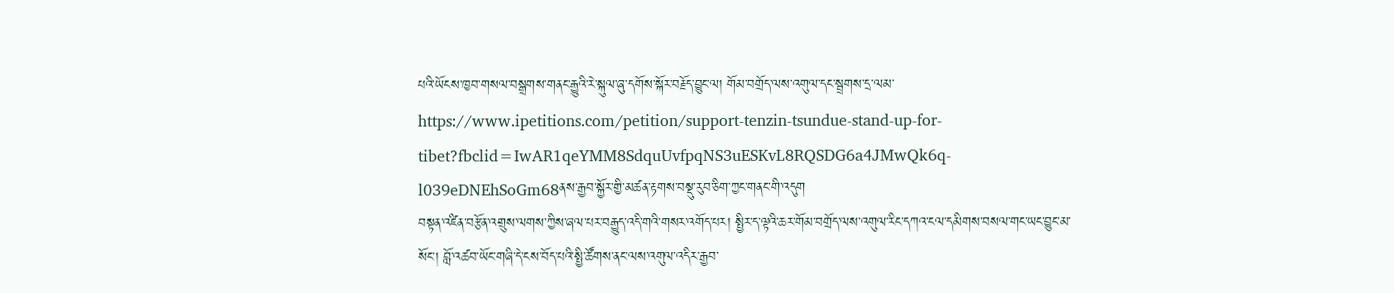པའི་ཡོངས་ཁྱབ་གསལ་བསྒྲགས་གནང་རྒྱུའི་རེ་སྐུལ་ཞུ་དགོས་སྐོར་བརྗོད་བྱུང་ལ། གོམ་བགྲོད་ལས་འགུལ་དང་སྦྲགས་དྲ་ལམ་https://www.ipetitions.com/petition/support-tenzin-tsundue-stand-up-for-tibet?fbclid=IwAR1qeYMM8SdquUvfpqNS3uESKvL8RQSDG6a4JMwQk6q-l039eDNEhSoGm68ནས་རྒྱབ་སྐྱོར་གྱི་མཚན་རྟགས་བསྡུ་རུབ་ཅིག་ཀྱང་གནང་གི་འདུག
བསྟན་འཛིན་བརྩོན་འགྲུས་ལགས་ཀྱིས་ཞལ་པར་བརྒྱུད་འདི་གའི་གསར་འགོད་པར། སྤྱིར་ད་ལྟའི་ཆར་གོམ་བགྲོད་ལས་འགུལ་རིང་དཀའ་ངལ་དམིགས་བསལ་གང་ཡང་བྱུང་མ་སོང་། བློ་འཚབ་ཡོང་གཞི་དེ་ངས་བོད་པའི་སྤྱི་ཚོགས་ནང་ལས་འགུལ་འདིར་རྒྱབ་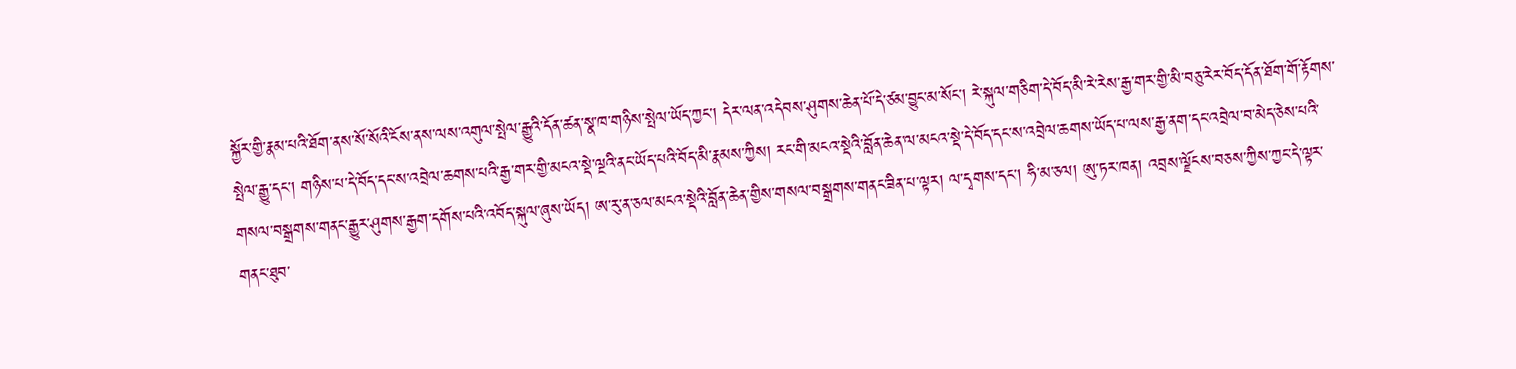སྐྱོར་གྱི་རྣམ་པའི་ཐོག་ནས་སོ་སོའི་ངོས་ནས་ལས་འགུལ་སྤེལ་རྒྱུའི་དོན་ཚན་སྣ་ཁ་གཉིས་སྤེལ་ཡོད་ཀྱང་། དེར་ལན་འདེབས་ཤུགས་ཆེན་པོ་དེ་ཙམ་བྱུང་མ་སོང་། རེ་སྐུལ་གཅིག་དེ་བོད་མི་རེ་རེས་རྒྱ་གར་གྱི་མི་བཅུ་རེར་བོད་དོན་ཐོག་གོ་རྟོགས་སྤེལ་རྒྱུ་དང་། གཉིས་པ་དེ་བོད་དང་ས་འབྲེལ་ཆགས་པའི་རྒྱ་གར་གྱི་མངའ་སྡེ་ལྔའི་ནང་ཡོད་པའི་བོད་མི་རྣམས་ཀྱིས། རང་གི་མངའ་སྡེའི་བློན་ཆེན་ལ་མངའ་སྡེ་དེ་བོད་དང་ས་འབྲེལ་ཆགས་ཡོད་པ་ལས་རྒྱ་ནག་དང་འབྲེལ་བ་མེད་ཅེས་པའི་གསལ་བསྒྲགས་གནང་རྒྱུར་ཤུགས་རྒྱག་དགོས་པའི་འབོད་སྐུལ་ཞུས་ཡོད། ཨ་རུ་ན་ཅལ་མངའ་སྡེའི་བློན་ཆེན་གྱིས་གསལ་བསྒྲགས་གནང་ཟིན་པ་ལྟར། ལ་དྭགས་དང་། ཧི་མ་ཅལ། ཨུ་ཏར་ཁན། འབྲས་ལྗོངས་བཅས་ཀྱིས་ཀྱང་དེ་ལྟར་གནང་ཐུབ་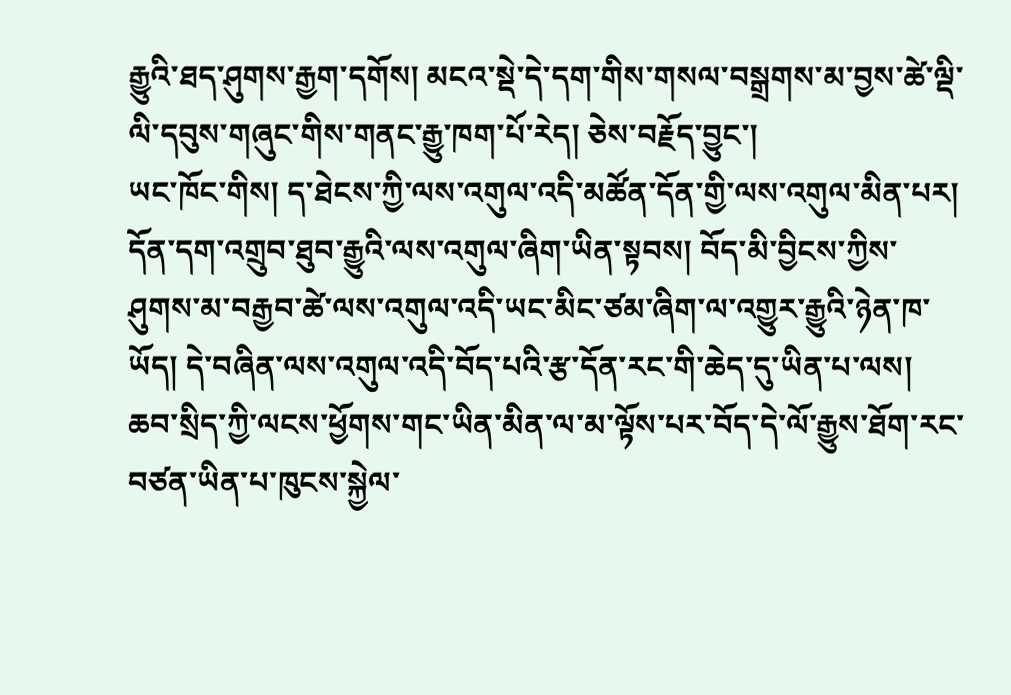རྒྱུའི་ཐད་ཤུགས་རྒྱག་དགོས། མངའ་སྡེ་དེ་དག་གིས་གསལ་བསྒྲགས་མ་བྱས་ཚེ་ལྡི་ལི་དབུས་གཞུང་གིས་གནང་རྒྱུ་ཁག་པོ་རེད། ཅེས་བརྗོད་བྱུང་།
ཡང་ཁོང་གིས། ད་ཐེངས་ཀྱི་ལས་འགུལ་འདི་མཚོན་དོན་གྱི་ལས་འགུལ་མིན་པར། དོན་དག་འགྲུབ་ཐུབ་རྒྱུའི་ལས་འགུལ་ཞིག་ཡིན་སྟབས། བོད་མི་བྱིངས་ཀྱིས་ཤུགས་མ་བརྒྱབ་ཚེ་ལས་འགུལ་འདི་ཡང་མིང་ཙམ་ཞིག་ལ་འགྱུར་རྒྱུའི་ཉེན་ཁ་ཡོད། དེ་བཞིན་ལས་འགུལ་འདི་བོད་པའི་རྩ་དོན་རང་གི་ཆེད་དུ་ཡིན་པ་ལས། ཆབ་སྲིད་ཀྱི་ལངས་ཕྱོགས་གང་ཡིན་མིན་ལ་མ་ལྟོས་པར་བོད་དེ་ལོ་རྒྱུས་ཐོག་རང་བཙན་ཡིན་པ་ཁུངས་སྐྱེལ་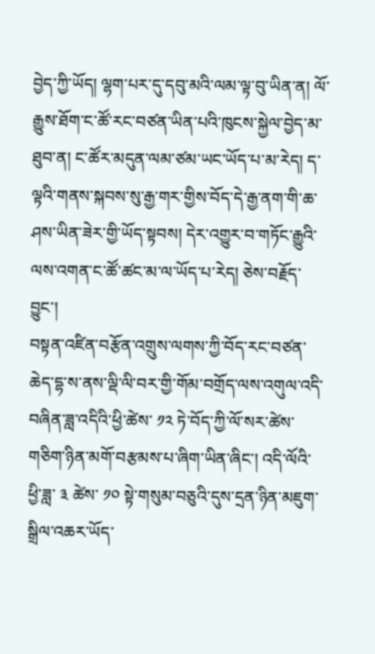བྱེད་ཀྱི་ཡོད། ལྷག་པར་དུ་དབུ་མའི་ལམ་ལྟ་བུ་ཡིན་ན། ལོ་རྒྱུས་ཐོག་ང་ཚོ་རང་བཙན་ཡིན་པའི་ཁུངས་སྐྱེལ་བྱེད་མ་ཐུབ་ན། ང་ཚོར་མདུན་ལམ་ཙམ་ཡང་ཡོད་པ་མ་རེད། ད་ལྟའི་གནས་སྐབས་སུ་རྒྱ་གར་གྱིས་བོད་དེ་རྒྱ་ནག་གི་ཆ་ཤས་ཡིན་ཟེར་གྱི་ཡོད་སྟབས། དེར་འགྱུར་བ་གཏོང་རྒྱུའི་ལས་འགན་ང་ཚོ་ཚང་མ་ལ་ཡོད་པ་རེད། ཅེས་བརྗོད་བྱུང་།
བསྟན་འཛིན་བརྩོན་འགྲུས་ལགས་ཀྱི་བོད་རང་བཙན་ཆེད་དྷ་ས་ནས་ལྡི་ལི་བར་གྱི་གོམ་བགྲོད་ལས་འགུལ་འདི་བཞིན་ཟླ་འདིའི་ཕྱི་ཚེས་ ༡༢ ཏེ་བོད་ཀྱི་ལོ་སར་ཚེས་གཅིག་ཉིན་མགོ་བརྩམས་པ་ཞིག་ཡིན་ཞིང་། འདི་ལོའི་ཕྱི་ཟླ་ ༣ ཚེས་ ༡༠ སྟེ་གསུམ་བཅུའི་དུས་དྲན་ཉིན་མཇུག་སྒྲིལ་འཆར་ཡོད་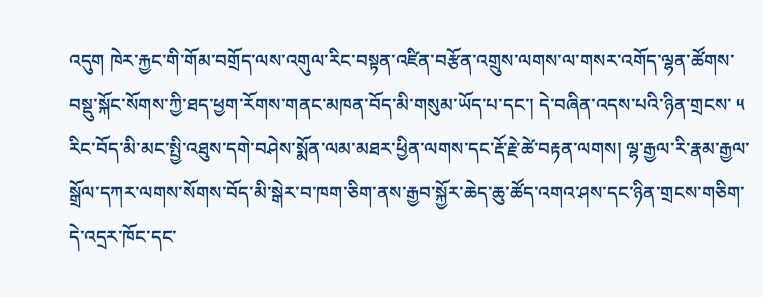འདུག ཁེར་རྐྱང་གི་གོམ་བགྲོད་ལས་འགུལ་རིང་བསྟན་འཛིན་བརྩོན་འགྲུས་ལགས་ལ་གསར་འགོད་ལྷན་ཚོགས་བསྡུ་སྐོང་སོགས་ཀྱི་ཐད་ཕྱག་རོགས་གནང་མཁན་བོད་མི་གསུམ་ཡོད་པ་དང་། དེ་བཞིན་འདས་པའི་ཉིན་གྲངས་ ༥ རིང་བོད་མི་མང་སྤྱི་འཐུས་དགེ་བཤེས་སྨོན་ལམ་མཐར་ཕྱིན་ལགས་དང་རྡོ་རྗེ་ཚེ་བརྟན་ལགས། ལྷ་རྒྱལ་རི་རྣམ་རྒྱལ་སྒྲོལ་དཀར་ལགས་སོགས་བོད་མི་སྒེར་བ་ཁག་ཅིག་ནས་རྒྱབ་སྐྱོར་ཆེད་ཆུ་ཚོད་འགའ་ཤས་དང་ཉིན་གྲངས་གཅིག་དེ་འདྲར་ཁོང་དང་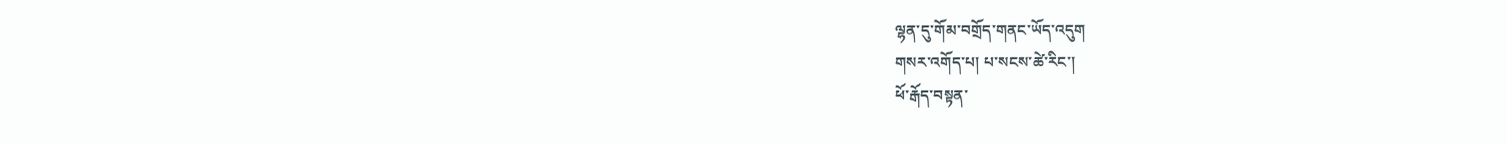ལྷན་དུ་གོམ་བགྲོད་གནང་ཡོད་འདུག
གསར་འགོད་པ། པ་སངས་ཚེ་རིང་།
ཕོ་རྒོད་བསྟན་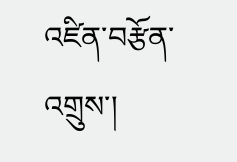འཛིན་བརྩོན་འགྲུས་།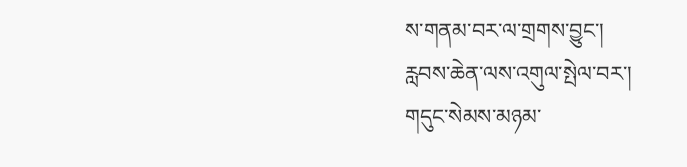ས་གནམ་བར་ལ་གྲགས་བྱུང་།
རླབས་ཆེན་ལས་འགུལ་སྤེལ་བར་།
གདུང་སེམས་མཉམ་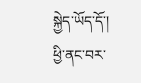སྐྱེད་ཡོད་དོ་།
ཕྱི་ནང་བར་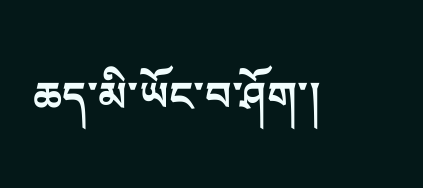ཆད་མི་ཡོང་བ་ཤོག་།